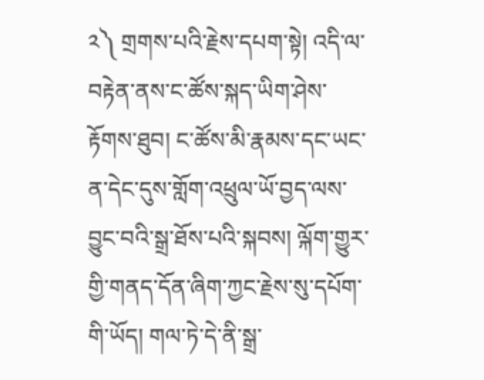༢༽ གྲགས་པའི་རྗེས་དཔག་སྟེ། འདི་ལ་བརྟེན་ནས་ང་ཚོས་སྐད་ཡིག་ཤེས་རྟོགས་ཐུབ། ང་ཚོས་མི་རྣམས་དང་ཡང་ན་དེང་དུས་གློག་འཕྲུལ་ཡོ་བྱད་ལས་བྱུང་བའི་སྒྲ་ཐོས་པའི་སྐབས། ལྐོག་གྱུར་གྱི་གནད་དོན་ཞིག་ཀྱང་རྗེས་སུ་དཔོག་གི་ཡོད། གལ་ཏེ་དེ་ནི་སྒྲ་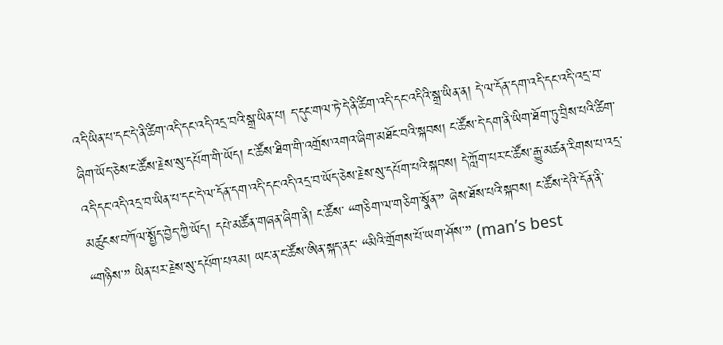འདི་ཡིན་པ་དང་དེ་ནི་ཚིག་འདི་དང་འདི་འདྲ་བའི་སྒྲ་ཡིན་པ། ད་དུང་གལ་ཏེ་དེ་ནི་ཚིག་འདི་དང་འདིའི་སྒྲ་ཡིན་ན། དེ་ལ་དོན་དག་འདི་དང་འདི་འདྲ་བ་ཞིག་ཡོད་ཅེས་ང་ཚོས་རྗེས་སུ་དཔོག་གི་ཡོད། ང་ཚོས་ཐིག་གི་འགྲོས་འགའ་ཞིག་མཐོང་བའི་སྐབས། ང་ཚོས་དེ་དག་ནི་ཡིག་ཐོག་ཏུ་བྲིས་པའི་ཚིག་འདི་དང་འདི་འདྲ་བ་ཡིན་པ་དང་དེ་ལ་དོན་དག་འདི་དང་འདི་འདྲ་བ་ཡོད་ཅེས་རྗེས་སུ་དཔོག་པའི་སྐབས། དེ་ཀློག་པར་ང་ཚོས་རྒྱུ་མཚན་རིགས་པ་འདྲ་མཚུངས་བཀོལ་སྤྱོད་བྱེད་ཀྱི་ཡོད། དཔེ་མཚོན་གཞན་ཞིག་ནི། ང་ཚོས་ “གཅིག་ལ་གཅིག་སྣོན་” ཞེས་ཐོས་པའི་སྐབས། ང་ཚོས་དེའི་དོན་ནི་ “གཉིས་” ཡིན་པར་རྗེས་སུ་དཔོག་པའམ། ཡང་ན་ང་ཚོས་ཨིན་སྐད་ནང་ “མིའི་གྲོགས་པོ་ཡག་ཤོས་” (man’s best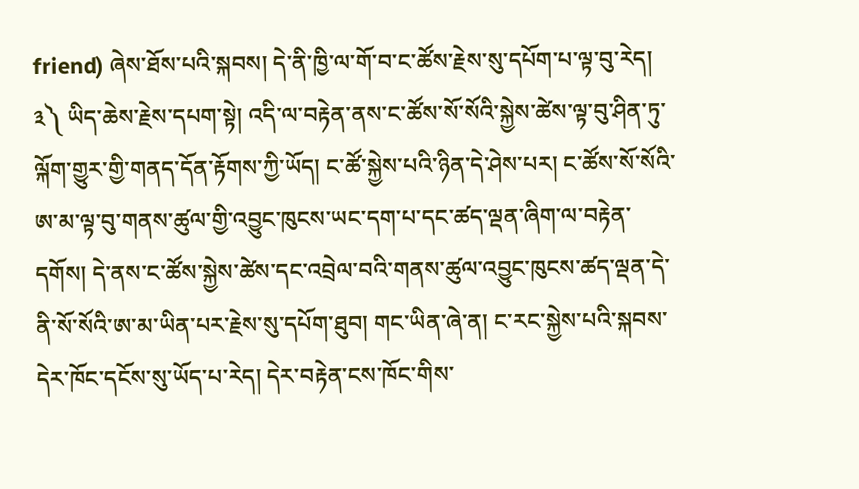friend) ཞེས་ཐོས་པའི་སྐབས། དེ་ནི་ཁྱི་ལ་གོ་བ་ང་ཚོས་རྗེས་སུ་དཔོག་པ་ལྟ་བུ་རེད།
༣༽ ཡིད་ཆེས་རྗེས་དཔག་སྟེ། འདི་ལ་བརྟེན་ནས་ང་ཚོས་སོ་སོའི་སྐྱེས་ཚེས་ལྟ་བུ་ཤིན་ཏུ་ལྐོག་གྱུར་གྱི་གནད་དོན་རྟོགས་ཀྱི་ཡོད། ང་ཚོ་སྐྱེས་པའི་ཉིན་དེ་ཤེས་པར། ང་ཚོས་སོ་སོའི་ཨ་མ་ལྟ་བུ་གནས་ཚུལ་གྱི་འབྱུང་ཁུངས་ཡང་དག་པ་དང་ཚད་ལྡན་ཞིག་ལ་བརྟེན་དགོས། དེ་ནས་ང་ཚོས་སྐྱེས་ཚེས་དང་འབྲེལ་བའི་གནས་ཚུལ་འབྱུང་ཁུངས་ཚད་ལྡན་དེ་ནི་སོ་སོའི་ཨ་མ་ཡིན་པར་རྗེས་སུ་དཔོག་ཐུབ། གང་ཡིན་ཞེ་ན། ང་རང་སྐྱེས་པའི་སྐབས་དེར་ཁོང་དངོས་སུ་ཡོད་པ་རེད། དེར་བརྟེན་ངས་ཁོང་གིས་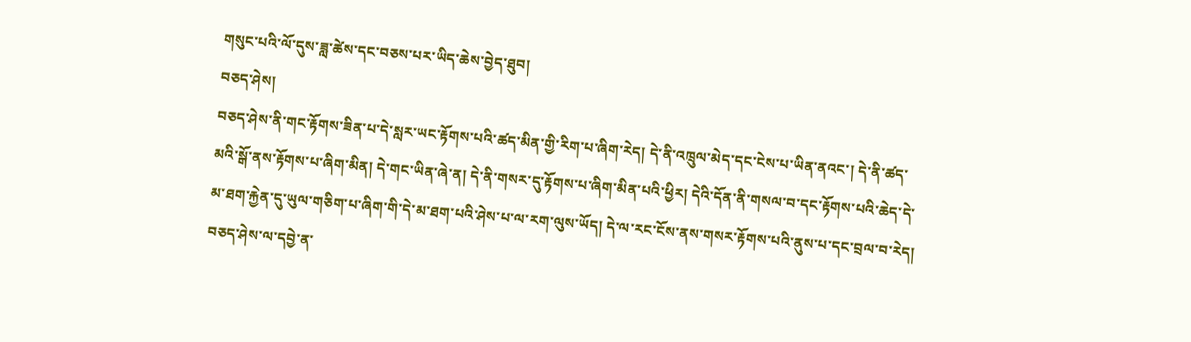གསུང་པའི་ལོ་དུས་ཟླ་ཚེས་དང་བཅས་པར་ཡིད་ཆེས་བྱེད་ཐུབ།
བཅད་ཤེས།
བཅད་ཤེས་ནི་གང་རྟོགས་ཟིན་པ་དེ་སླར་ཡང་རྟོགས་པའི་ཚད་མིན་གྱི་རིག་པ་ཞིག་རེད། དེ་ནི་འཁྲུལ་མེད་དང་ངེས་པ་ཡིན་ནའང་། དེ་ནི་ཚད་མའི་སྒོ་ནས་རྟོགས་པ་ཞིག་མིན། དེ་གང་ཡིན་ཞེ་ན། དེ་ནི་གསར་དུ་རྟོགས་པ་ཞིག་མིན་པའི་ཕྱིར། དེའི་དོན་ནི་གསལ་བ་དང་རྟོགས་པའི་ཆེད་དེ་མ་ཐག་རྐྱེན་དུ་ཡུལ་གཅིག་པ་ཞིག་གི་དེ་མ་ཐག་པའི་ཤེས་པ་ལ་རག་ལུས་ཡོད། དེ་ལ་རང་ངོས་ནས་གསར་རྟོགས་པའི་ནུས་པ་དང་བྲལ་བ་རེད།
བཅད་ཤེས་ལ་དབྱེ་ན་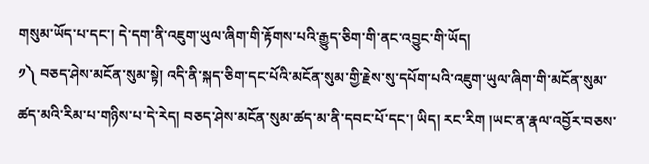གསུམ་ཡོད་པ་དང་། དེ་དག་ནི་འཇུག་ཡུལ་ཞིག་གི་རྟོགས་པའི་རྒྱུད་ཅིག་གི་ནང་འབྱུང་གི་ཡོད།
༡༽ བཅད་ཤེས་མངོན་སུམ་སྟེ། འདི་ནི་སྐད་ཅིག་དང་པོའི་མངོན་སུམ་གྱི་རྗེས་སུ་དཔོག་པའི་འཇུག་ཡུལ་ཞིག་གི་མངོན་སུམ་ཚད་མའི་རིམ་པ་གཉིས་པ་དེ་རེད། བཅད་ཤེས་མངོན་སུམ་ཚད་མ་ནི་དབང་པོ་དང་། ཡིད། རང་རིག །ཡང་ན་རྣལ་འབྱོར་བཅས་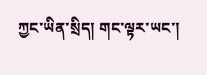ཀྱང་ཡིན་སྲིད། གང་ལྟར་ཡང་།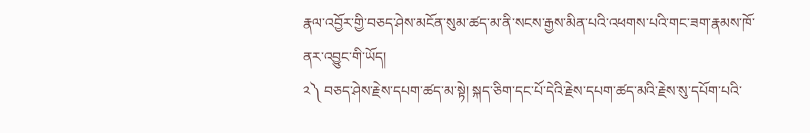རྣལ་འབྱོར་གྱི་བཅད་ཤེས་མངོན་སུམ་ཚད་མ་ནི་སངས་རྒྱས་མིན་པའི་འཕགས་པའི་གང་ཟག་རྣམས་ཁོ་ནར་འབྱུང་གི་ཡོད།
༢༽ བཅད་ཤེས་རྗེས་དཔག་ཚད་མ་སྟེ། སྐད་ཅིག་དང་པོ་དེའི་རྗེས་དཔག་ཚད་མའི་རྗེས་སུ་དཔོག་པའི་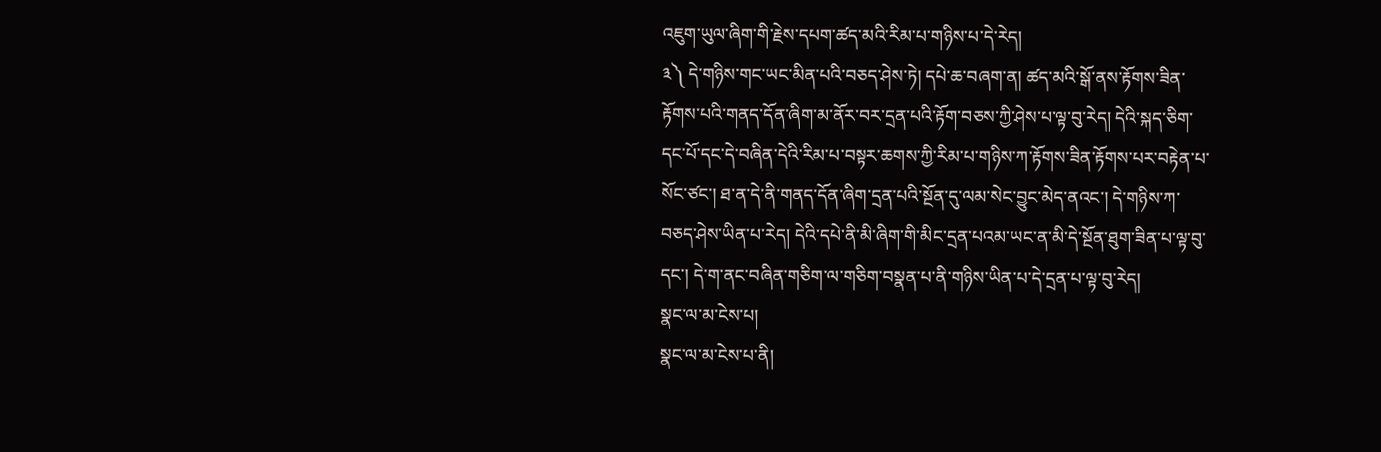འཇུག་ཡུལ་ཞིག་གི་རྗེས་དཔག་ཚད་མའི་རིམ་པ་གཉིས་པ་དེ་རེད།
༣༽ དེ་གཉིས་གང་ཡང་མིན་པའི་བཅད་ཤེས་ཏེ། དཔེ་ཆ་བཞག་ན། ཚད་མའི་སྒོ་ནས་རྟོགས་ཟིན་རྟོགས་པའི་གནད་དོན་ཞིག་མ་ནོར་བར་དྲན་པའི་རྟོག་བཅས་ཀྱི་ཤེས་པ་ལྟ་བུ་རེད། དེའི་སྐད་ཅིག་དང་པོ་དང་དེ་བཞིན་དེའི་རིམ་པ་བསྟར་ཆགས་ཀྱི་རིམ་པ་གཉིས་ཀ་རྟོགས་ཟིན་རྟོགས་པར་བརྟེན་པ་སོང་ཙང་། ཐ་ན་དེ་ནི་གནད་དོན་ཞིག་དྲན་པའི་སྔོན་དུ་ལམ་སེང་བྱུང་མེད་ནའང་། དེ་གཉིས་ཀ་བཅད་ཤེས་ཡིན་པ་རེད། དེའི་དཔེ་ནི་མི་ཞིག་གི་མིང་དྲན་པའམ་ཡང་ན་མི་དེ་སྔོན་ཐུག་ཟིན་པ་ལྟ་བུ་དང་། དེ་ག་ནང་བཞིན་གཅིག་ལ་གཅིག་བསྣན་པ་ནི་གཉིས་ཡིན་པ་དེ་དྲན་པ་ལྟ་བུ་རེད།
སྣང་ལ་མ་ངེས་པ།
སྣང་ལ་མ་ངེས་པ་ནི།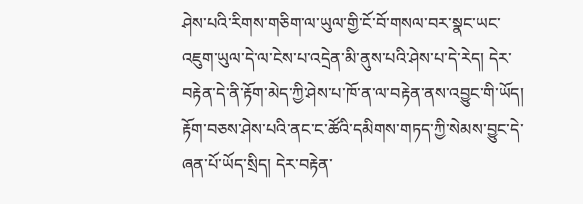ཤེས་པའི་རིགས་གཅིག་ལ་ཡུལ་གྱི་ངོ་བོ་གསལ་བར་སྣང་ཡང་འཇུག་ཡུལ་དེ་ལ་ངེས་པ་འདྲེན་མི་ནུས་པའི་ཤེས་པ་དེ་རེད། དེར་བརྟེན་དེ་ནི་རྟོག་མེད་ཀྱི་ཤེས་པ་ཁོ་ན་ལ་བརྟེན་ནས་འབྱུང་གི་ཡོད། རྟོག་བཅས་ཤེས་པའི་ནང་ང་ཚོའི་དམིགས་གཏད་ཀྱི་སེམས་བྱུང་དེ་ཞན་པོ་ཡོད་སྲིད། དེར་བརྟེན་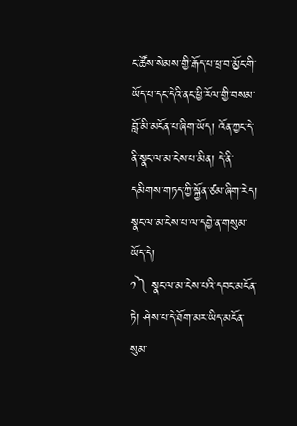ང་ཚོས་སེམས་གྱི་རྒོད་པ་ཕྲ་བ་མྱོང་གི་ཡོད་པ་དང་དེའི་ནང་ཕྱི་རོལ་གྱི་བསམ་བློ་མི་མངོན་པ་ཞིག་ཡོད། འོན་ཀྱང་དེ་ནི་སྣང་ལ་མ་ངེས་པ་མིན། དེ་ནི་དམིགས་གཏད་ཀྱི་སྐྱོན་ཙམ་ཞིག་རེད།
སྣང་ལ་མ་ངེས་པ་ལ་དབྱེ་ན་གསུམ་ཡོད་དེ།
༡༽ སྣང་ལ་མ་ངེས་པའི་དབང་མངོན་ཏེ། ཤེས་པ་དེ་ཐོག་མར་ཡིད་མངོན་སུམ་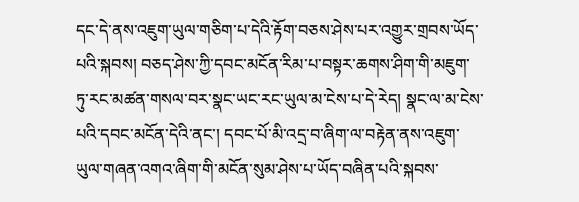དང་དེ་ནས་འཇུག་ཡུལ་གཅིག་པ་དེའི་རྟོག་བཅས་ཤེས་པར་འགྱུར་གྲབས་ཡོད་པའི་སྐབས། བཅད་ཤེས་ཀྱི་དབང་མངོན་རིམ་པ་བསྟར་ཆགས་ཤིག་གི་མཇུག་ཏུ་རང་མཚན་གསལ་བར་སྣང་ཡང་རང་ཡུལ་མ་ངེས་པ་དེ་རེད། སྣང་ལ་མ་ངེས་པའི་དབང་མངོན་དེའི་ནང་། དབང་པོ་མི་འདྲ་བ་ཞིག་ལ་བརྟེན་ནས་འཇུག་ཡུལ་གཞན་འགའ་ཞིག་གི་མངོན་སུམ་ཤེས་པ་ཡོད་བཞིན་པའི་སྐབས་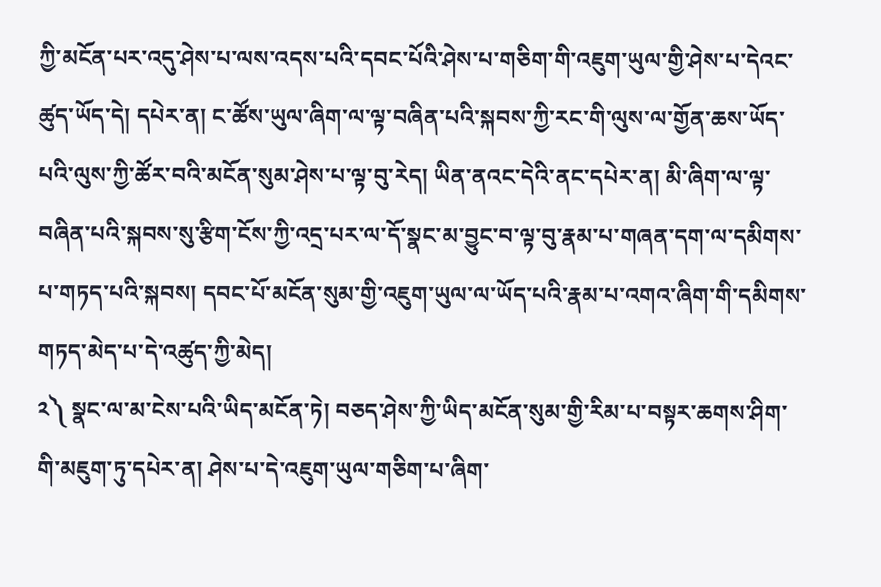ཀྱི་མངོན་པར་འདུ་ཤེས་པ་ལས་འདས་པའི་དབང་པོའི་ཤེས་པ་གཅིག་གི་འཇུག་ཡུལ་གྱི་ཤེས་པ་དེའང་ཚུད་ཡོད་དེ། དཔེར་ན། ང་ཚོས་ཡུལ་ཞིག་ལ་ལྟ་བཞིན་པའི་སྐབས་ཀྱི་རང་གི་ལུས་ལ་གྱོན་ཆས་ཡོད་པའི་ལུས་ཀྱི་ཚོར་བའི་མངོན་སུམ་ཤེས་པ་ལྟ་བུ་རེད། ཡིན་ནའང་དེའི་ནང་དཔེར་ན། མི་ཞིག་ལ་ལྟ་བཞིན་པའི་སྐབས་སུ་རྩིག་ངོས་ཀྱི་འདྲ་པར་ལ་དོ་སྣང་མ་བྱུང་བ་ལྟ་བུ་རྣམ་པ་གཞན་དག་ལ་དམིགས་པ་གཏད་པའི་སྐབས། དབང་པོ་མངོན་སུམ་གྱི་འཇུག་ཡུལ་ལ་ཡོད་པའི་རྣམ་པ་འགའ་ཞིག་གི་དམིགས་གཏད་མེད་པ་དེ་འཚུད་ཀྱི་མེད།
༢༽ སྣང་ལ་མ་ངེས་པའི་ཡིད་མངོན་ཏེ། བཅད་ཤེས་ཀྱི་ཡིད་མངོན་སུམ་གྱི་རིམ་པ་བསྟར་ཆགས་ཤིག་གི་མཇུག་ཏུ་དཔེར་ན། ཤེས་པ་དེ་འཇུག་ཡུལ་གཅིག་པ་ཞིག་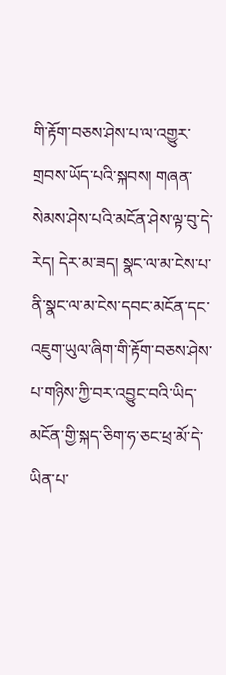གི་རྟོག་བཅས་ཤེས་པ་ལ་འགྱུར་གྲབས་ཡོད་པའི་སྐབས། གཞན་སེམས་ཤེས་པའི་མངོན་ཤེས་ལྟ་བུ་དེ་རེད། དེར་མ་ཟད། སྣང་ལ་མ་ངེས་པ་ནི་སྣང་ལ་མ་ངེས་དབང་མངོན་དང་འཇུག་ཡུལ་ཞིག་གི་རྟོག་བཅས་ཤེས་པ་གཉིས་ཀྱི་བར་འབྱུང་བའི་ཡིད་མངོན་གྱི་སྐད་ཅིག་ཧ་ཅང་ཕྲ་མོ་དེ་ཡིན་པ་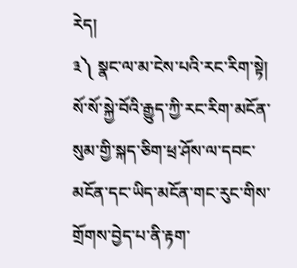རེད།
༣༽ སྣང་ལ་མ་ངེས་པའི་རང་རིག་སྟེ། སོ་སོ་སྐྱེ་བོའི་རྒྱུད་ཀྱི་རང་རིག་མངོན་སུམ་གྱི་སྐད་ཅིག་ཕྲ་ཤོས་ལ་དབང་མངོན་དང་ཡིད་མངོན་གང་རུང་གིས་གྲོགས་བྱེད་པ་ནི་རྟག་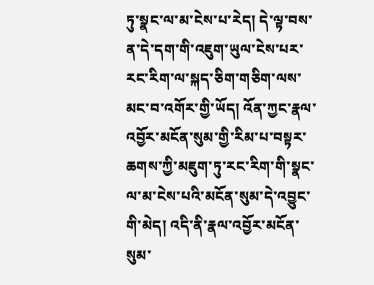ཏུ་སྣང་ལ་མ་ངེས་པ་རེད། དེ་ལྟ་བས་ན་དེ་དག་གི་འཇུག་ཡུལ་ངེས་པར་རང་རིག་ལ་སྐད་ཅིག་གཅིག་ལས་མང་བ་འགོར་གྱི་ཡོད། འོན་ཀྱང་རྣལ་འབྱོར་མངོན་སུམ་གྱི་རིམ་པ་བསྟར་ཆགས་ཀྱི་མཇུག་ཏུ་རང་རིག་གི་སྣང་ལ་མ་ངེས་པའི་མངོན་སུམ་དེ་འབྱུང་གི་མེད། འདི་ནི་རྣལ་འབྱོར་མངོན་སུམ་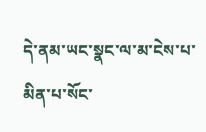དེ་ནམ་ཡང་སྣང་ལ་མ་ངེས་པ་མིན་པ་སོང་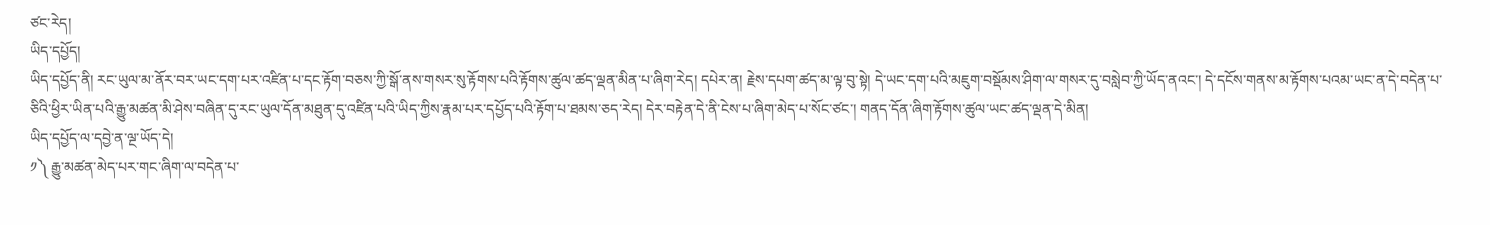ཙང་རེད།
ཡིད་དཔྱོད།
ཡིད་དཔྱོད་ནི། རང་ཡུལ་མ་ནོར་བར་ཡང་དག་པར་འཛིན་པ་དང་རྟོག་བཅས་ཀྱི་སྒོ་ནས་གསར་སུ་རྟོགས་པའི་རྟོགས་ཚུལ་ཚད་ལྡན་མིན་པ་ཞིག་རེད། དཔེར་ན། རྗེས་དཔག་ཚད་མ་ལྟ་བུ་སྟེ། དེ་ཡང་དག་པའི་མཇུག་བསྡོམས་ཤིག་ལ་གསར་དུ་བསླེབ་ཀྱི་ཡོད་ནའང་། དེ་དངོས་གནས་མ་རྟོགས་པའམ་ཡང་ན་དེ་བདེན་པ་ཅིའི་ཕྱིར་ཡིན་པའི་རྒྱུ་མཚན་མི་ཤེས་བཞིན་དུ་རང་ཡུལ་དོན་མཐུན་དུ་འཛིན་པའི་ཡིད་ཀྱིས་རྣམ་པར་དཔྱོད་པའི་རྟོག་པ་ཐམས་ཅད་རེད། དེར་བརྟེན་དེ་ནི་ངེས་པ་ཞིག་མེད་པ་སོང་ཙང་། གནད་དོན་ཞིག་རྟོགས་ཚུལ་ཡང་ཚད་ལྡན་དེ་མིན།
ཡིད་དཔྱོད་ལ་དབྱེ་ན་ལྔ་ཡོད་དེ།
༡༽ རྒྱུ་མཚན་མེད་པར་གང་ཞིག་ལ་བདེན་པ་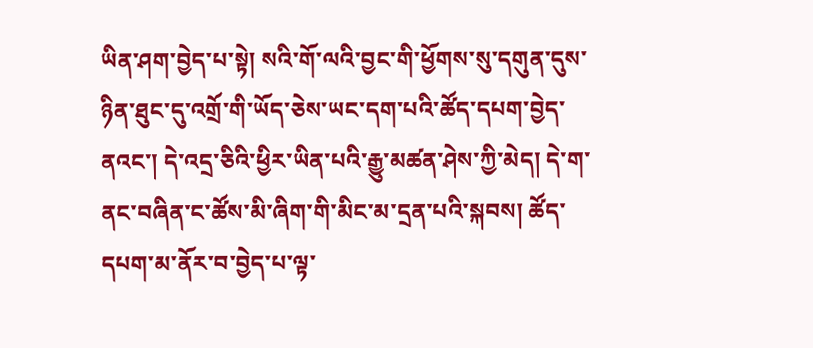ཡིན་ཤག་བྱེད་པ་སྟེ། སའི་གོ་ལའི་བྱང་གི་ཕྱོགས་སུ་དགུན་དུས་ཉིན་ཐུང་དུ་འགྲོ་གི་ཡོད་ཅེས་ཡང་དག་པའི་ཚོད་དཔག་བྱེད་ནའང་། དེ་འདྲ་ཅིའི་ཕྱིར་ཡིན་པའི་རྒྱུ་མཚན་ཤེས་ཀྱི་མེད། དེ་ག་ནང་བཞིན་ང་ཚོས་མི་ཞིག་གི་མིང་མ་དྲན་པའི་སྐབས། ཚོད་དཔག་མ་ནོར་བ་བྱེད་པ་ལྟ་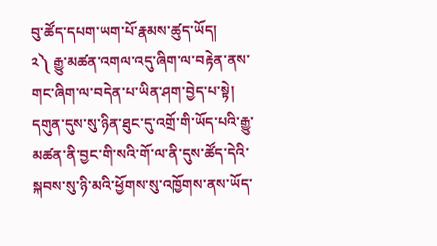བུ་ཚོད་དཔག་ཡག་པོ་རྣམས་ཚུད་ཡོད།
༢༽ རྒྱུ་མཚན་འགལ་འདུ་ཞིག་ལ་བརྟེན་ནས་གང་ཞིག་ལ་བདེན་པ་ཡིན་ཤག་བྱེད་པ་སྟེ། དགུན་དུས་སུ་ཉིན་ཐུང་དུ་འགྲོ་གི་ཡོད་པའི་རྒྱུ་མཚན་ནི་བྱང་གི་སའི་གོ་ལ་ནི་དུས་ཚོད་དེའི་སྐབས་སུ་ཉི་མའི་ཕྱོགས་སུ་འཁྱོགས་ནས་ཡོད་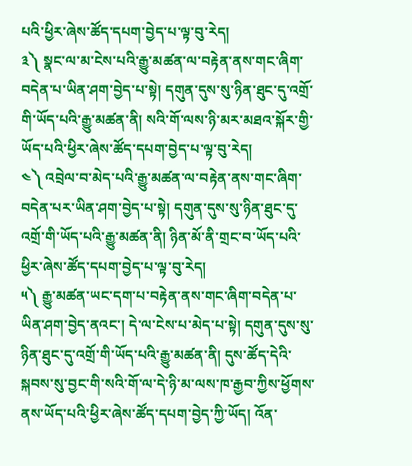པའི་ཕྱིར་ཞེས་ཚོད་དཔག་བྱེད་པ་ལྟ་བུ་རེད།
༣༽ སྣང་ལ་མ་ངེས་པའི་རྒྱུ་མཚན་ལ་བརྟེན་ནས་གང་ཞིག་བདེན་པ་ཡིན་ཤག་བྱེད་པ་སྟེ། དགུན་དུས་སུ་ཉིན་ཐུང་དུ་འགྲོ་གི་ཡོད་པའི་རྒྱུ་མཚན་ནི། སའི་གོ་ལས་ཉི་མར་མཐའ་སྐོར་གྱི་ཡོད་པའི་ཕྱིར་ཞེས་ཚོད་དཔག་བྱེད་པ་ལྟ་བུ་རེད།
༤༽ འབྲེལ་བ་མེད་པའི་རྒྱུ་མཚན་ལ་བརྟེན་ནས་གང་ཞིག་བདེན་པར་ཡིན་ཤག་བྱེད་པ་སྟེ། དགུན་དུས་སུ་ཉིན་ཐུང་དུ་འགྲོ་གི་ཡོད་པའི་རྒྱུ་མཚན་ནི། ཉིན་མོ་ནི་གྲང་བ་ཡོད་པའི་ཕྱིར་ཞེས་ཚོད་དཔག་བྱེད་པ་ལྟ་བུ་རེད།
༥༽ རྒྱུ་མཚན་ཡང་དག་པ་བརྟེན་ནས་གང་ཞིག་བདེན་པ་ཡིན་ཤག་བྱེད་ནའང་། དེ་ལ་ངེས་པ་མེད་པ་སྟེ། དགུན་དུས་སུ་ཉིན་ཐུང་དུ་འགྲོ་གི་ཡོད་པའི་རྒྱུ་མཚན་ནི། དུས་ཚོད་དེའི་སྐབས་སུ་བྱང་གི་སའི་གོ་ལ་དེ་ཉི་མ་ལས་ཁ་རྒྱབ་ཀྱིས་ཕྱོགས་ནས་ཡོད་པའི་ཕྱིར་ཞེས་ཚོད་དཔག་བྱེད་ཀྱི་ཡོད། འོན་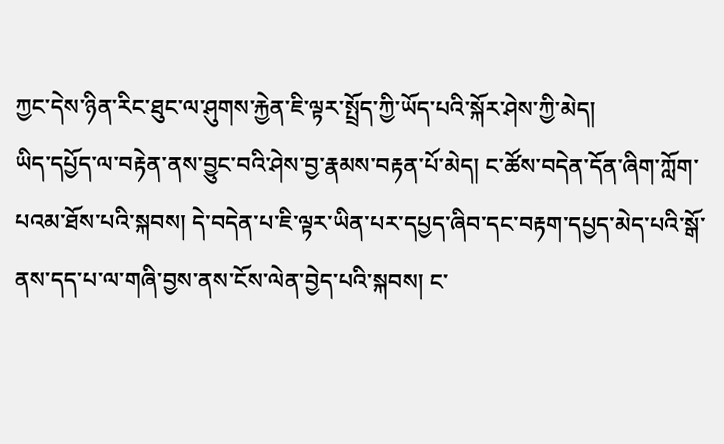ཀྱང་དེས་ཉིན་རིང་ཐུང་ལ་ཤུགས་རྐྱེན་ཇི་ལྟར་སྤྲོད་ཀྱི་ཡོད་པའི་སྐོར་ཤེས་ཀྱི་མེད།
ཡིད་དཔྱོད་ལ་བརྟེན་ནས་བྱུང་བའི་ཤེས་བྱ་རྣམས་བརྟན་པོ་མེད། ང་ཚོས་བདེན་དོན་ཞིག་ཀློག་པའམ་ཐོས་པའི་སྐབས། དེ་བདེན་པ་ཇི་ལྟར་ཡིན་པར་དཔྱད་ཞིབ་དང་བརྟག་དཔྱད་མེད་པའི་སྒོ་ནས་དད་པ་ལ་གཞི་བྱས་ནས་ངོས་ལེན་བྱེད་པའི་སྐབས། ང་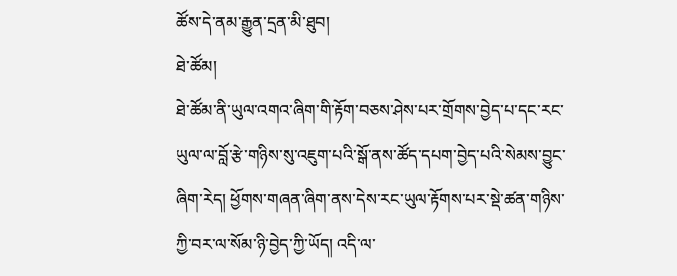ཚོས་དེ་ནམ་རྒྱུན་དྲན་མི་ཐུབ།
ཐེ་ཚོམ།
ཐེ་ཚོམ་ནི་ཡུལ་འགའ་ཞིག་གི་རྟོག་བཅས་ཤེས་པར་གྲོགས་བྱེད་པ་དང་རང་ཡུལ་ལ་བློ་རྩེ་གཉིས་སུ་འཇུག་པའི་སྒོ་ནས་ཚོད་དཔག་བྱེད་པའི་སེམས་བྱུང་ཞིག་རེད། ཕྱོགས་གཞན་ཞིག་ནས་དེས་རང་ཡུལ་རྟོགས་པར་སྡེ་ཚན་གཉིས་ཀྱི་བར་ལ་སོམ་ཉི་བྱེད་ཀྱི་ཡོད། འདི་ལ་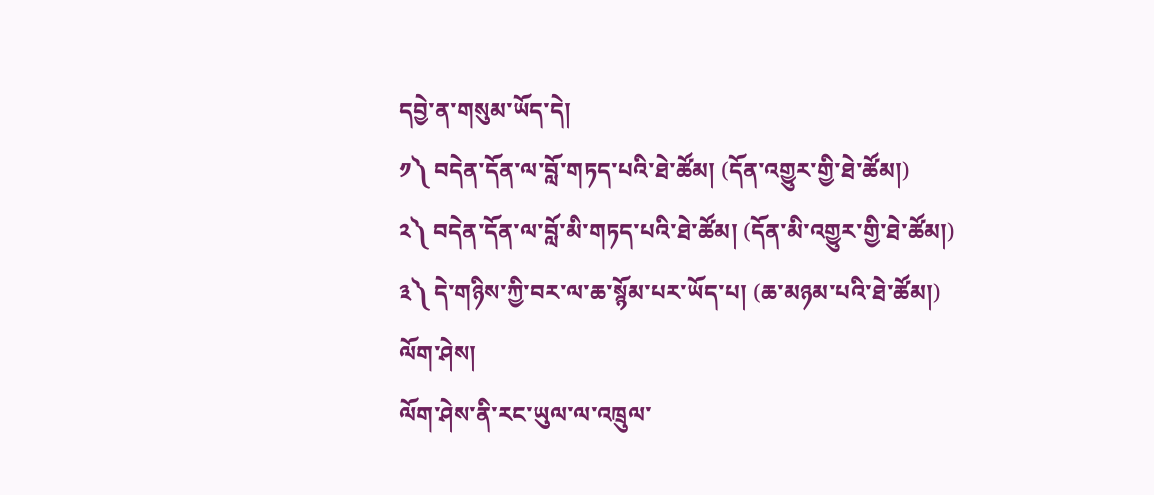དབྱེ་ན་གསུམ་ཡོད་དེ།
༡༽ བདེན་དོན་ལ་བློ་གཏད་པའི་ཐེ་ཚོམ། (དོན་འགྱུར་གྱི་ཐེ་ཚོམ།)
༢༽ བདེན་དོན་ལ་བློ་མི་གཏད་པའི་ཐེ་ཚོམ། (དོན་མི་འགྱུར་གྱི་ཐེ་ཚོམ།)
༣༽ དེ་གཉིས་ཀྱི་བར་ལ་ཆ་སྙོམ་པར་ཡོད་པ། (ཆ་མཉམ་པའི་ཐེ་ཚོམ།)
ལོག་ཤེས།
ལོག་ཤེས་ནི་རང་ཡུལ་ལ་འཁྲུལ་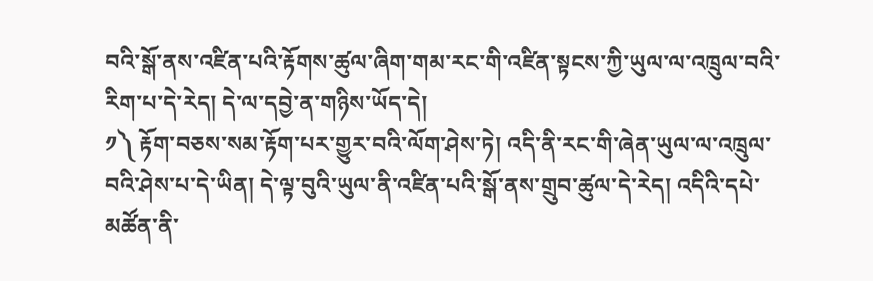བའི་སྒོ་ནས་འཛིན་པའི་རྟོགས་ཚུལ་ཞིག་གམ་རང་གི་འཛིན་སྟངས་ཀྱི་ཡུལ་ལ་འཁྲུལ་བའི་རིག་པ་དེ་རེད། དེ་ལ་དབྱེ་ན་གཉིས་ཡོད་དེ།
༡༽ རྟོག་བཅས་སམ་རྟོག་པར་གྱུར་བའི་ལོག་ཤེས་ཏེ། འདི་ནི་རང་གི་ཞེན་ཡུལ་ལ་འཁྲུལ་བའི་ཤེས་པ་དེ་ཡིན། དེ་ལྟ་བུའི་ཡུལ་ནི་འཛིན་པའི་སྒོ་ནས་གྲུབ་ཚུལ་དེ་རེད། འདིའི་དཔེ་མཚོན་ནི་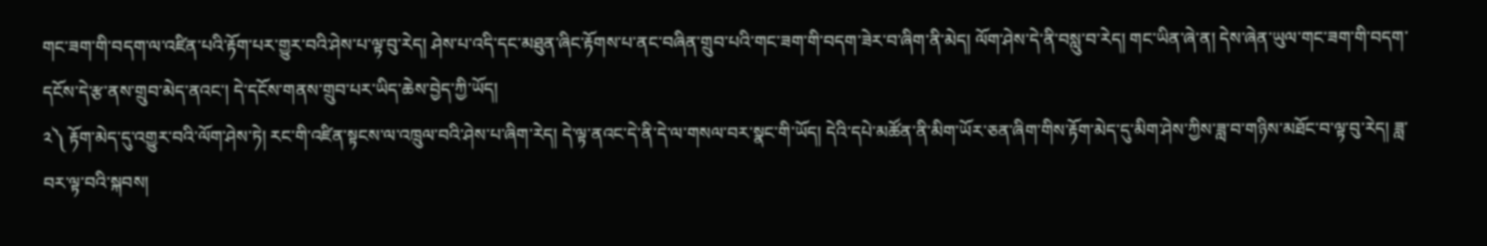གང་ཟག་གི་བདག་ལ་འཛིན་པའི་རྟོག་པར་གྱུར་བའི་ཤེས་པ་ལྟ་བུ་རེད། ཤེས་པ་འདི་དང་མཐུན་ཞིང་རྟོགས་པ་ནང་བཞིན་གྲུབ་པའི་གང་ཟག་གི་བདག་ཟེར་བ་ཞིག་ནི་མེད། ལོག་ཤེས་དེ་ནི་བསླུ་བ་རེད། གང་ཡིན་ཞེ་ན། དེས་ཞེན་ཡུལ་གང་ཟག་གི་བདག་དངོས་དེ་རྩ་ནས་གྲུབ་མེད་ནའང་། དེ་དངོས་གནས་གྲུབ་པར་ཡིད་ཆེས་བྱེད་ཀྱི་ཡོད།
༢༽ རྟོག་མེད་དུ་འགྱུར་བའི་ལོག་ཤེས་ཏེ། རང་གི་འཛིན་སྟངས་ལ་འཁྲུལ་བའི་ཤེས་པ་ཞིག་རེད། དེ་ལྟ་ནའང་དེ་ནི་དེ་ལ་གསལ་བར་སྣང་གི་ཡོད། དེའི་དཔེ་མཚོན་ནི་མིག་ཡོར་ཅན་ཞིག་གིས་རྟོག་མེད་དུ་མིག་ཤེས་ཀྱིས་ཟླ་བ་གཉིས་མཐོང་བ་ལྟ་བུ་རེད། ཟླ་བར་ལྟ་བའི་སྐབས།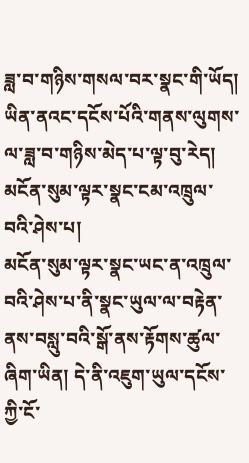ཟླ་བ་གཉིས་གསལ་བར་སྣང་གི་ཡོད། ཡིན་ནའང་དངོས་པོའི་གནས་ལུགས་ལ་ཟླ་བ་གཉིས་མེད་པ་ལྟ་བུ་རེད།
མངོན་སུམ་ལྟར་སྣང་ངམ་འཁྲུལ་བའི་ཤེས་པ།
མངོན་སུམ་ལྟར་སྣང་ཡང་ན་འཁྲུལ་བའི་ཤེས་པ་ནི་སྣང་ཡུལ་ལ་བརྟེན་ནས་བསླུ་བའི་སྒོ་ནས་རྟོགས་ཚུལ་ཞིག་ཡིན། དེ་ནི་འཇུག་ཡུལ་དངོས་ཀྱི་ངོ་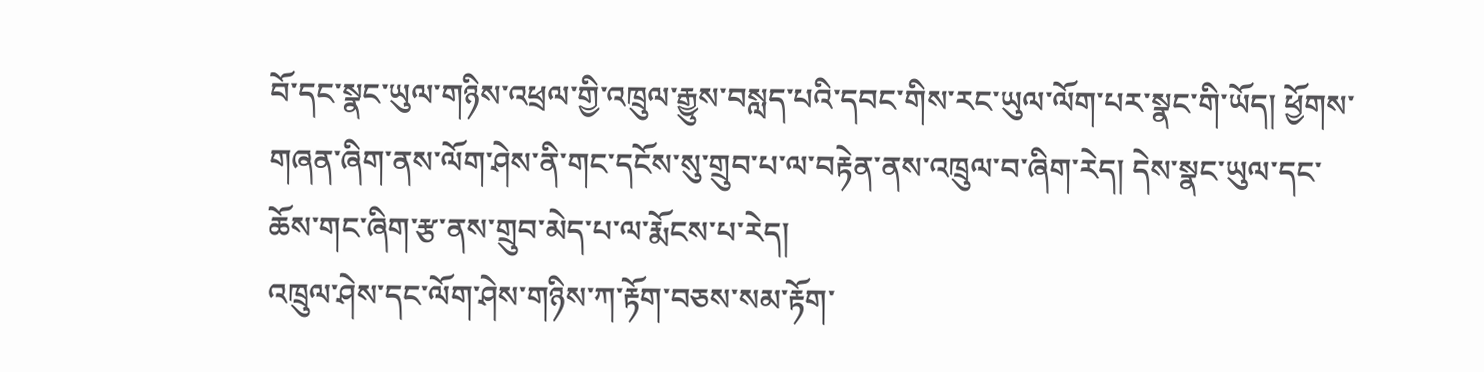བོ་དང་སྣང་ཡུལ་གཉིས་འཕྲལ་གྱི་འཁྲུལ་རྒྱུས་བསླད་པའི་དབང་གིས་རང་ཡུལ་ལོག་པར་སྣང་གི་ཡོད། ཕྱོགས་གཞན་ཞིག་ནས་ལོག་ཤེས་ནི་གང་དངོས་སུ་གྲུབ་པ་ལ་བརྟེན་ནས་འཁྲུལ་བ་ཞིག་རེད། དེས་སྣང་ཡུལ་དང་ཆོས་གང་ཞིག་རྩ་ནས་གྲུབ་མེད་པ་ལ་རྨོངས་པ་རེད།
འཁྲུལ་ཤེས་དང་ལོག་ཤེས་གཉིས་ཀ་རྟོག་བཅས་སམ་རྟོག་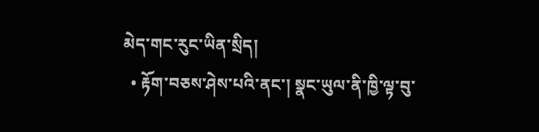མེད་གང་རུང་ཡིན་སྲིད།
  • རྟོག་བཅས་ཤེས་པའི་ནང་། སྣང་ཡུལ་ནི་ཁྱི་ལྟ་བུ་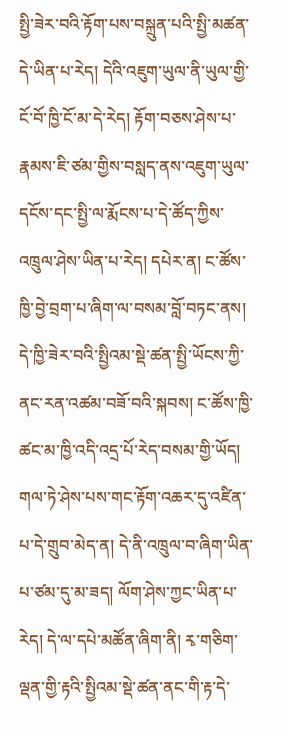སྤྱི་ཟེར་བའི་རྟོག་པས་བསྐྲུན་པའི་སྤྱི་མཚན་དེ་ཡིན་པ་རེད། དེའི་འཇུག་ཡུལ་ནི་ཡུལ་གྱི་ངོ་བོ་ཁྱི་ངོ་མ་དེ་རེད། རྟོག་བཅས་ཤེས་པ་རྣམས་ཇི་ཙམ་གྱིས་བསླད་ནས་འཇུག་ཡུལ་དངོས་དང་སྤྱི་ལ་རྨོངས་པ་དེ་ཚོད་ཀྱིས་འཁྲུལ་ཤེས་ཡིན་པ་རེད། དཔེར་ན། ང་ཚོས་ཁྱི་བྱེ་བྲག་པ་ཞིག་ལ་བསམ་བློ་བཏང་ནས། དེ་ཁྱི་ཟེར་བའི་སྤྱིའམ་སྡེ་ཚན་སྤྱི་ཡོངས་ཀྱི་ནང་རན་འཚམ་བཟོ་བའི་སྐབས། ང་ཚོས་ཁྱི་ཚང་མ་ཁྱི་འདི་འདྲ་པོ་རེད་བསམ་གྱི་ཡོད། གལ་ཏེ་ཤེས་པས་གང་རྟོག་འཆར་དུ་འཛིན་པ་དེ་གྲུབ་མེད་ན། དེ་ནི་འཁྲུལ་བ་ཞིག་ཡིན་པ་ཙམ་དུ་མ་ཟད། ལོག་ཤེས་ཀྱང་ཡིན་པ་རེད། དེ་ལ་དཔེ་མཚོན་ཞིག་ནི། རྭ་གཅིག་ལྡན་གྱི་རྟའི་སྤྱིའམ་སྡེ་ཚན་ནང་གི་རྟ་དེ་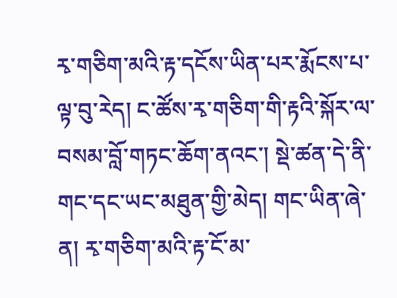རྭ་གཅིག་མའི་རྟ་དངོས་ཡིན་པར་རྨོངས་པ་ལྟ་བུ་རེད། ང་ཚོས་རྭ་གཅིག་གི་རྟའི་སྐོར་ལ་བསམ་བློ་གཏང་ཆོག་ནའང་། སྡེ་ཚན་དེ་ནི་གང་དང་ཡང་མཐུན་གྱི་མེད། གང་ཡིན་ཞེ་ན། རྭ་གཅིག་མའི་རྟ་ངོ་མ་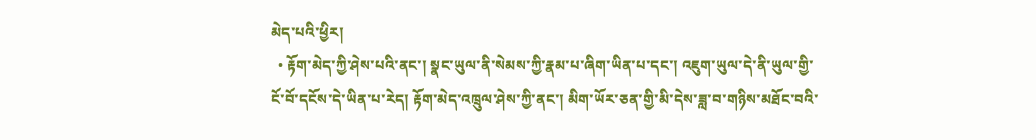མེད་པའི་ཕྱིར།
  • རྟོག་མེད་ཀྱི་ཤེས་པའི་ནང་། སྣང་ཡུལ་ནི་སེམས་ཀྱི་རྣམ་པ་ཞིག་ཡིན་པ་དང་། འཇུག་ཡུལ་དེ་ནི་ཡུལ་གྱི་ངོ་བོ་དངོས་དེ་ཡིན་པ་རེད། རྟོག་མེད་འཁྲུལ་ཤེས་ཀྱི་ནང་། མིག་ཡོར་ཅན་གྱི་མི་དེས་ཟླ་བ་གཉིས་མཐོང་བའི་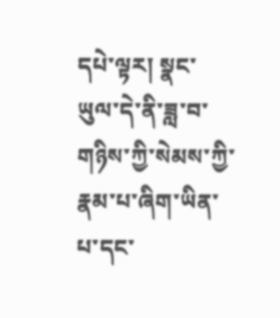དཔེ་ལྟར། སྣང་ཡུལ་དེ་ནི་ཟླ་བ་གཉིས་ཀྱི་སེམས་ཀྱི་རྣམ་པ་ཞིག་ཡིན་པ་དང་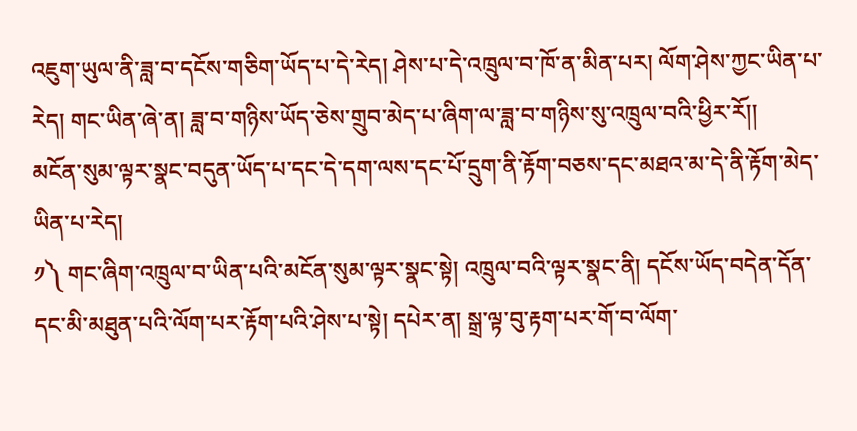འཇུག་ཡུལ་ནི་ཟླ་བ་དངོས་གཅིག་ཡོད་པ་དེ་རེད། ཤེས་པ་དེ་འཁྲུལ་བ་ཁོ་ན་མིན་པར། ལོག་ཤེས་ཀྱང་ཡིན་པ་རེད། གང་ཡིན་ཞེ་ན། ཟླ་བ་གཉིས་ཡོད་ཅེས་གྲུབ་མེད་པ་ཞིག་ལ་ཟླ་བ་གཉིས་སུ་འཁྲུལ་བའི་ཕྱིར་རོ།།
མངོན་སུམ་ལྟར་སྣང་བདུན་ཡོད་པ་དང་དེ་དག་ལས་དང་པོ་དྲུག་ནི་རྟོག་བཅས་དང་མཐའ་མ་དེ་ནི་རྟོག་མེད་ཡིན་པ་རེད།
༡༽ གང་ཞིག་འཁྲུལ་བ་ཡིན་པའི་མངོན་སུམ་ལྟར་སྣང་སྟེ། འཁྲུལ་བའི་ལྟར་སྣང་ནི། དངོས་ཡོད་བདེན་དོན་དང་མི་མཐུན་པའི་ལོག་པར་རྟོག་པའི་ཤེས་པ་སྟེ། དཔེར་ན། སྒྲ་ལྟ་བུ་རྟག་པར་གོ་བ་ལོག་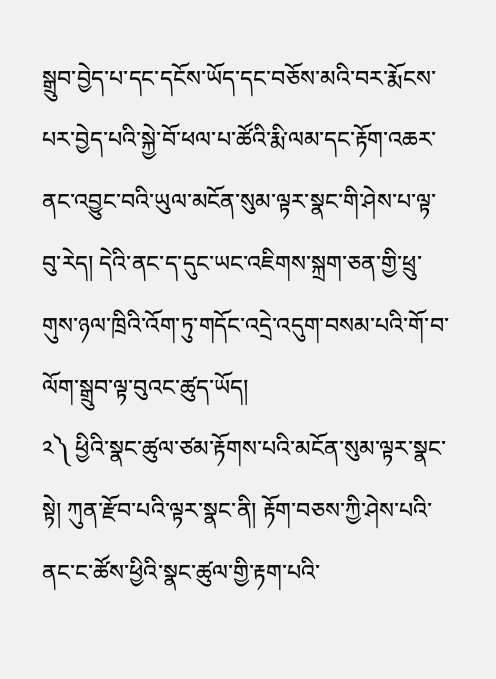སྒྲུབ་བྱེད་པ་དང་དངོས་ཡོད་དང་བཅོས་མའི་བར་རྨོངས་པར་བྱེད་པའི་སྐྱེ་བོ་ཕལ་པ་ཚོའི་རྨི་ལམ་དང་རྟོག་འཆར་ནང་འབྱུང་བའི་ཡུལ་མངོན་སུམ་ལྟར་སྣང་གི་ཤེས་པ་ལྟ་བུ་རེད། དེའི་ནང་ད་དུང་ཡང་འཇིགས་སྐྲག་ཅན་གྱི་ཕྲུ་གུས་ཉལ་ཁྲིའི་འོག་ཏུ་གདོང་འདྲེ་འདུག་བསམ་པའི་གོ་བ་ལོག་སྒྲུབ་ལྟ་བུའང་ཚུད་ཡོད།
༢༽ ཕྱིའི་སྣང་ཚུལ་ཙམ་རྟོགས་པའི་མངོན་སུམ་ལྟར་སྣང་སྟེ། ཀུན་རྫོབ་པའི་ལྟར་སྣང་ནི། རྟོག་བཅས་ཀྱི་ཤེས་པའི་ནང་ང་ཚོས་ཕྱིའི་སྣང་ཚུལ་གྱི་རྟག་པའི་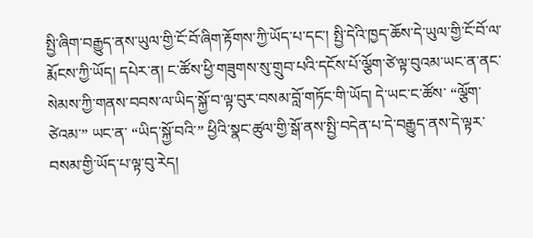སྤྱི་ཞིག་བརྒྱུད་ནས་ཡུལ་གྱི་ངོ་བོ་ཞིག་རྟོགས་ཀྱི་ཡོད་པ་དང་། སྤྱི་དེའི་ཁྱད་ཆོས་དེ་ཡུལ་གྱི་ངོ་བོ་ལ་རྨོངས་ཀྱི་ཡོད། དཔེར་ན། ང་ཚོས་ཕྱི་གཟུགས་སུ་གྲུབ་པའི་དངོས་པོ་ལྕོག་ཙེ་ལྟ་བུའམ་ཡང་ན་ནང་སེམས་ཀྱི་གནས་བབས་ལ་ཡིད་སྐྱོ་བ་ལྟ་བུར་བསམ་བློ་གཏོང་གི་ཡོད། དེ་ཡང་ང་ཚོས་ “ལྕོག་ཙེའམ་” ཡང་ན་ “ཡིད་སྐྱོ་བའི་” ཕྱིའི་སྣང་ཚུལ་གྱི་སྒོ་ནས་སྤྱི་བདེན་པ་དེ་བརྒྱུད་ནས་དེ་ལྟར་བསམ་གྱི་ཡོད་པ་ལྟ་བུ་རེད།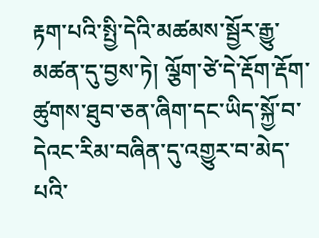རྟག་པའི་སྤྱི་དེའི་མཚམས་སྦྱོར་རྒྱུ་མཚན་དུ་བྱས་ཏེ། ལྕོག་ཙེ་དེ་རྡོག་རྡོག་ཚུགས་ཐུབ་ཅན་ཞིག་དང་ཡིད་སྐྱོ་བ་དེའང་རིམ་བཞིན་དུ་འགྱུར་བ་མེད་པའི་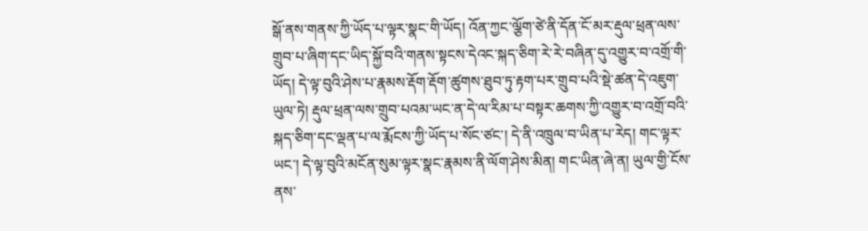སྒོ་ནས་གནས་ཀྱི་ཡོད་པ་ལྟར་སྣང་གི་ཡོད། འོན་ཀྱང་ལྕོག་ཙེ་ནི་དོན་ངོ་མར་རྡུལ་ཕྲན་ལས་གྲུབ་པ་ཞིག་དང་ཡིད་སྐྱོ་བའི་གནས་སྟངས་དེའང་སྐད་ཅིག་རེ་རེ་བཞིན་དུ་འགྱུར་བ་འགྲོ་གི་ཡོད། དེ་ལྟ་བུའི་ཤེས་པ་རྣམས་རྡོག་རྡོག་ཚུགས་ཐུབ་ཏུ་རྟག་པར་གྲུབ་པའི་སྡེ་ཚན་དེ་འཇུག་ཡུལ་ཏེ། རྡུལ་ཕྲན་ལས་གྲུབ་པའམ་ཡང་ན་དེ་ལ་རིམ་པ་བསྟར་ཆགས་ཀྱི་འགྱུར་བ་འགྲོ་བའི་སྐད་ཅིག་དང་ལྡན་པ་ལ་རྨོངས་ཀྱི་ཡོད་པ་སོང་ཙང་། དེ་ནི་འཁྲུལ་བ་ཡིན་པ་རེད། གང་ལྟར་ཡང་། དེ་ལྟ་བུའི་མངོན་སུམ་ལྟར་སྣང་རྣམས་ནི་ལོག་ཤེས་མིན། གང་ཡིན་ཞེ་ན། ཡུལ་གྱི་ངོས་ནས་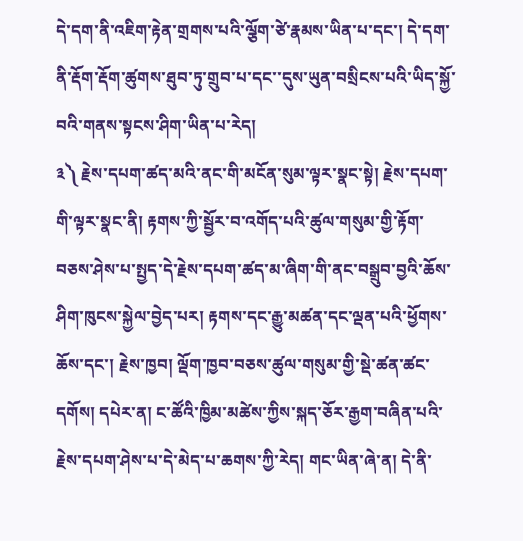དེ་དག་ནི་འཇིག་རྟེན་གྲགས་པའི་ལྕོག་ཙེ་རྣམས་ཡིན་པ་དང་། དེ་དག་ནི་རྡོག་རྡོག་ཚུགས་ཐུབ་ཏུ་གྲུབ་པ་དང་་དུས་ཡུན་བསྲིངས་པའི་ཡིད་སྐྱོ་བའི་གནས་སྟངས་ཤིག་ཡིན་པ་རེད།
༣༽ རྗེས་དཔག་ཚད་མའི་ནང་གི་མངོན་སུམ་ལྟར་སྣང་སྟེ། རྗེས་དཔག་གི་ལྟར་སྣང་ནི། རྟགས་ཀྱི་སྦྱོར་བ་འགོད་པའི་ཚུལ་གསུམ་གྱི་རྟོག་བཅས་ཤེས་པ་སྤྱད་དེ་རྗེས་དཔག་ཚད་མ་ཞིག་གི་ནང་བསྒྲུབ་བྱའི་ཆོས་ཤིག་ཁུངས་སྐྱེལ་བྱེད་པར། རྟགས་དང་རྒྱུ་མཚན་དང་ལྡན་པའི་ཕྱོགས་ཆོས་དང་། རྗེས་ཁྱབ། ལྡོག་ཁྱབ་བཅས་ཚུལ་གསུམ་གྱི་སྡེ་ཚན་ཚང་དགོས། དཔེར་ན། ང་ཚོའི་ཁྱིམ་མཚེས་ཀྱིས་སྐད་ཅོར་རྒྱག་བཞིན་པའི་རྗེས་དཔག་ཤེས་པ་དེ་མེད་པ་ཆགས་ཀྱི་རེད། གང་ཡིན་ཞེ་ན། དེ་ནི་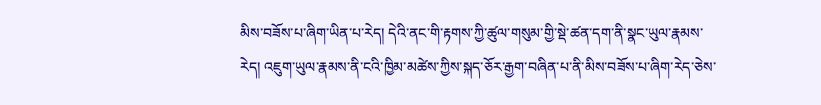མིས་བཟོས་པ་ཞིག་ཡིན་པ་རེད། དེའི་ནང་གི་རྟགས་ཀྱི་ཚུལ་གསུམ་གྱི་སྡེ་ཚན་དག་ནི་སྣང་ཡུལ་རྣམས་རེད། འཇུག་ཡུལ་རྣམས་ནི་ངའི་ཁྱིམ་མཚེས་ཀྱིས་སྐད་ཅོར་རྒྱག་བཞིན་པ་ནི་མིས་བཟོས་པ་ཞིག་རེད་ཅེས་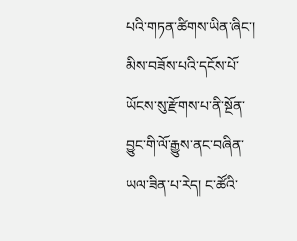པའི་གཏན་ཚིགས་ཡིན་ཞིང་། མིས་བཟོས་པའི་དངོས་པོ་ཡོངས་སུ་རྫོགས་པ་ནི་སྔོན་བྱུང་གི་ལོ་རྒྱུས་ནང་བཞིན་ཡལ་ཟིན་པ་རེད། ང་ཚོའི་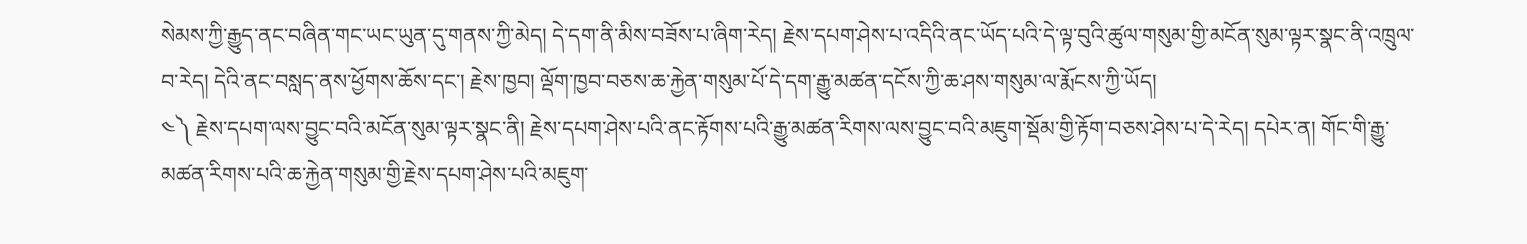སེམས་ཀྱི་རྒྱུད་ནང་བཞིན་གང་ཡང་ཡུན་དུ་གནས་ཀྱི་མེད། དེ་དག་ནི་མིས་བཟོས་པ་ཞིག་རེད། རྗེས་དཔག་ཤེས་པ་འདིའི་ནང་ཡོད་པའི་དེ་ལྟ་བུའི་ཚུལ་གསུམ་གྱི་མངོན་སུམ་ལྟར་སྣང་ནི་འཁྲུལ་བ་རེད། དེའི་ནང་བསླད་ནས་ཕྱོགས་ཆོས་དང་། རྗེས་ཁྱབ། ལྡོག་ཁྱབ་བཅས་ཆ་རྐྱེན་གསུམ་པོ་དེ་དག་རྒྱུ་མཚན་དངོས་ཀྱི་ཆ་ཤས་གསུམ་ལ་རྨོངས་ཀྱི་ཡོད།
༤༽ རྗེས་དཔག་ལས་བྱུང་བའི་མངོན་སུམ་ལྟར་སྣང་ནི། རྗེས་དཔག་ཤེས་པའི་ནང་རྟོགས་པའི་རྒྱུ་མཚན་རིགས་ལས་བྱུང་བའི་མཇུག་སྡོམ་གྱི་རྟོག་བཅས་ཤེས་པ་དེ་རེད། དཔེར་ན། གོང་གི་རྒྱུ་མཚན་རིགས་པའི་ཆ་རྐྱེན་གསུམ་གྱི་རྗེས་དཔག་ཤེས་པའི་མཇུག་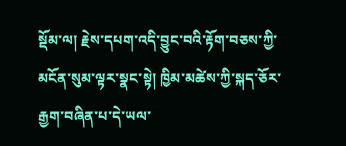སྡོམ་ལ། རྗེས་དཔག་འདི་བྱུང་བའི་རྟོག་བཅས་ཀྱི་མངོན་སུམ་ལྟར་སྣང་སྟེ། ཁྱིམ་མཚེས་ཀྱི་སྐད་ཅོར་རྒྱག་བཞིན་པ་དེ་ཡལ་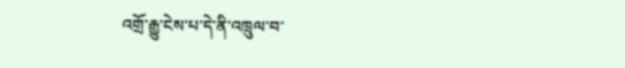འགྲོ་རྒྱུ་ངེས་པ་དེ་ནི་འཁྲུལ་བ་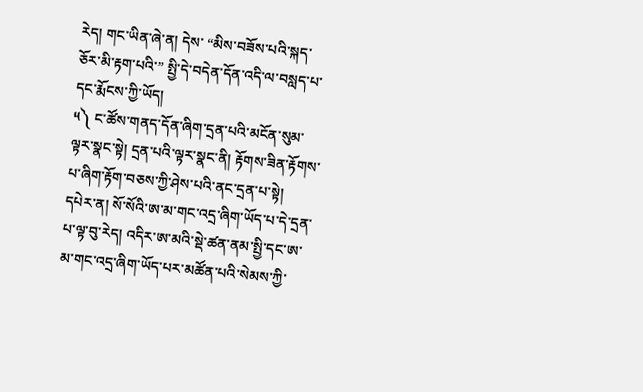རེད། གང་ཡིན་ཞེ་ན། དེས་ “མིས་བཟོས་པའི་སྐད་ཅོར་མི་རྟག་པའི་” སྤྱི་དེ་བདེན་དོན་འདི་ལ་བསླད་པ་དང་རྨོངས་ཀྱི་ཡོད།
༥༽ ང་ཚོས་གནད་དོན་ཞིག་དྲན་པའི་མངོན་སུམ་ལྟར་སྣང་སྟེ། དྲན་པའི་ལྟར་སྣང་ནི། རྟོགས་ཟིན་རྟོགས་པ་ཞིག་རྟོག་བཅས་ཀྱི་ཤེས་པའི་ནང་དྲན་པ་སྟེ། དཔེར་ན། སོ་སོའི་ཨ་མ་གང་འདྲ་ཞིག་ཡོད་པ་དེ་དྲན་པ་ལྟ་བུ་རེད། འདིར་ཨ་མའི་སྡེ་ཚན་ནམ་སྤྱི་དང་ཨ་མ་གང་འདྲ་ཞིག་ཡོད་པར་མཚོན་པའི་སེམས་ཀྱི་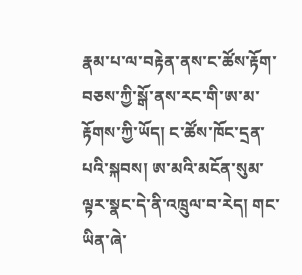རྣམ་པ་ལ་བརྟེན་ནས་ང་ཚོས་རྟོག་བཅས་ཀྱི་སྒོ་ནས་རང་གི་ཨ་མ་རྟོགས་ཀྱི་ཡོད། ང་ཚོས་ཁོང་དྲན་པའི་སྐབས། ཨ་མའི་མངོན་སུམ་ལྟར་སྣང་དེ་ནི་འཁྲུལ་བ་རེད། གང་ཡིན་ཞེ་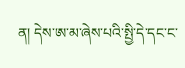ན། དེས་ཨ་མ་ཞེས་པའི་སྤྱི་དེ་དང་ང་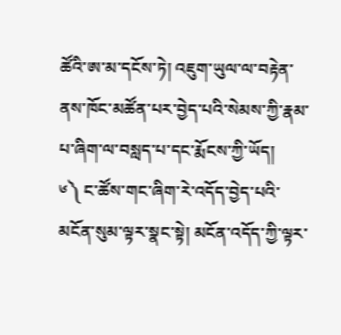ཚོའི་ཨ་མ་དངོས་ཏེ། འཇུག་ཡུལ་ལ་བརྟེན་ནས་ཁོང་མཚོན་པར་བྱེད་པའི་སེམས་ཀྱི་རྣམ་པ་ཞིག་ལ་བསླད་པ་དང་རྨོངས་ཀྱི་ཡོད།
༦༽ ང་ཚོས་གང་ཞིག་རེ་འདོད་བྱེད་པའི་མངོན་སུམ་ལྟར་སྣང་སྟེ། མངོན་འདོད་ཀྱི་ལྟར་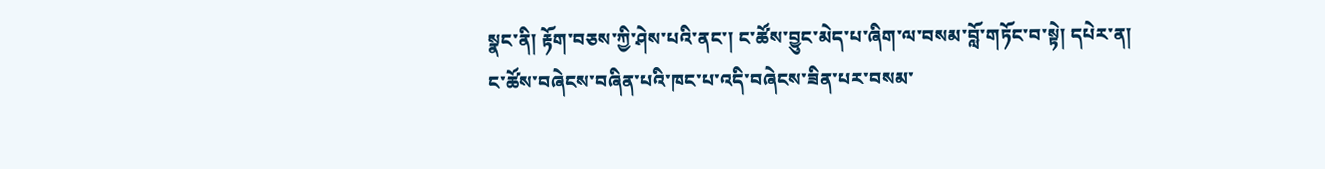སྣང་ནི། རྟོག་བཅས་ཀྱི་ཤེས་པའི་ནང་། ང་ཚོས་བྱུང་མེད་པ་ཞིག་ལ་བསམ་བློ་གཏོང་བ་སྟེ། དཔེར་ན། ང་ཚོས་བཞེངས་བཞིན་པའི་ཁང་པ་འདི་བཞེངས་ཟིན་པར་བསམ་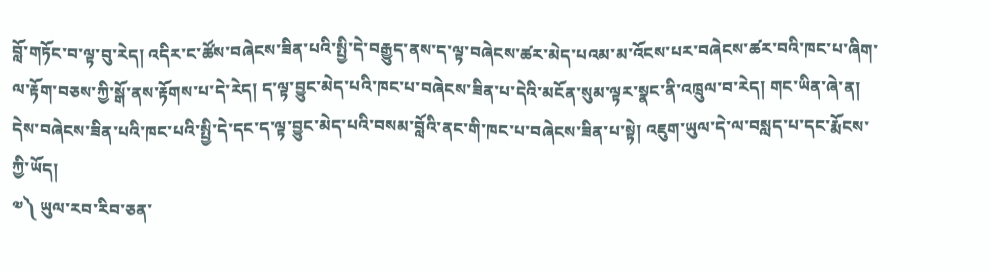བློ་གཏོང་བ་ལྟ་བུ་རེད། འདིར་ང་ཚོས་བཞེངས་ཟིན་པའི་སྤྱི་དེ་བརྒྱུད་ནས་ད་ལྟ་བཞེངས་ཚར་མེད་པའམ་མ་འོངས་པར་བཞེངས་ཚར་བའི་ཁང་པ་ཞིག་ལ་རྟོག་བཅས་ཀྱི་སྒོ་ནས་རྟོགས་པ་དེ་རེད། ད་ལྟ་བྱུང་མེད་པའི་ཁང་པ་བཞེངས་ཟིན་པ་དེའི་མངོན་སུམ་ལྟར་སྣང་ནི་འཁྲུལ་བ་རེད། གང་ཡིན་ཞེ་ན། དེས་བཞེངས་ཟིན་པའི་ཁང་པའི་སྤྱི་དེ་དང་ད་ལྟ་བྱུང་མེད་པའི་བསམ་བློའི་ནང་གི་ཁང་པ་བཞེངས་ཟིན་པ་སྟེ། འཇུག་ཡུལ་དེ་ལ་བསླད་པ་དང་རྨོངས་ཀྱི་ཡོད།
༧༽ ཡུལ་རབ་རིབ་ཅན་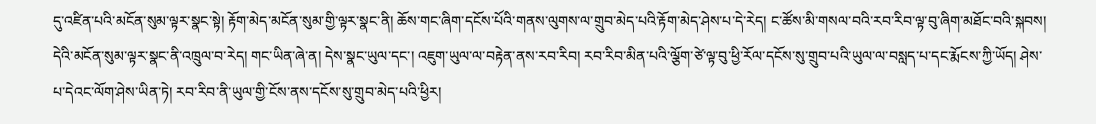དུ་འཛིན་པའི་མངོན་སུམ་ལྟར་སྣང་སྟེ། རྟོག་མེད་མངོན་སུམ་གྱི་ལྟར་སྣང་ནི། ཆོས་གང་ཞིག་དངོས་པོའི་གནས་ལུགས་ལ་གྲུབ་མེད་པའི་རྟོག་མེད་ཤེས་པ་དེ་རེད། ང་ཚོས་མི་གསལ་བའི་རབ་རིབ་ལྟ་བུ་ཞིག་མཐོང་བའི་སྐབས། དེའི་མངོན་སུམ་ལྟར་སྣང་ནི་འཁྲུལ་བ་རེད། གང་ཡིན་ཞེ་ན། དེས་སྣང་ཡུལ་དང་། འཇུག་ཡུལ་ལ་བརྟེན་ནས་རབ་རིབ། རབ་རིབ་མིན་པའི་ལྕོག་ཙེ་ལྟ་བུ་ཕྱི་རོལ་དངོས་སུ་གྲུབ་པའི་ཡུལ་ལ་བསླད་པ་དང་རྨོངས་ཀྱི་ཡོད། ཤེས་པ་དེའང་ལོག་ཤེས་ཡིན་ཏེ། རབ་རིབ་ནི་ཡུལ་གྱི་ངོས་ནས་དངོས་སུ་གྲུབ་མེད་པའི་ཕྱིར།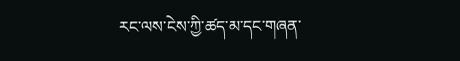རང་ལས་ངེས་ཀྱི་ཚད་མ་དང་གཞན་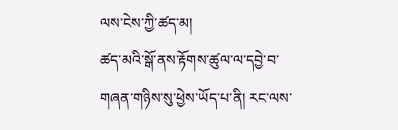ལས་ངེས་ཀྱི་ཚད་མ།
ཚད་མའི་སྒོ་ནས་རྟོགས་ཚུལ་ལ་དབྱེ་བ་གཞན་གཉིས་སུ་ཕྱེས་ཡོད་པ་ནི། རང་ལས་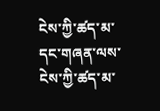ངེས་ཀྱི་ཚད་མ་དང་གཞན་ལས་ངེས་ཀྱི་ཚད་མ་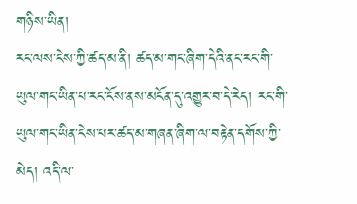གཉིས་ཡིན།
རང་ལས་ངེས་ཀྱི་ཚད་མ་ནི། ཚད་མ་གང་ཞིག་དེའི་ནང་རང་གི་ཡུལ་གང་ཡིན་པ་རང་ངོས་ནས་མངོན་དུ་འགྱུར་བ་དེ་རེད། རང་གི་ཡུལ་གང་ཡིན་ངེས་པར་ཚད་མ་གཞན་ཞིག་ལ་བརྟེན་དགོས་ཀྱི་མེད། འདི་ལ་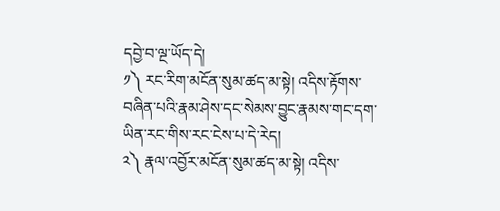དབྱེ་བ་ལྔ་ཡོད་དེ།
༡༽ རང་རིག་མངོན་སུམ་ཚད་མ་སྟེ། འདིས་རྟོགས་བཞིན་པའི་རྣམ་ཤེས་དང་སེམས་བྱུང་རྣམས་གང་དག་ཡིན་རང་གིས་རང་ངེས་པ་དེ་རེད།
༢༽ རྣལ་འབྱོར་མངོན་སུམ་ཚད་མ་སྟེ། འདིས་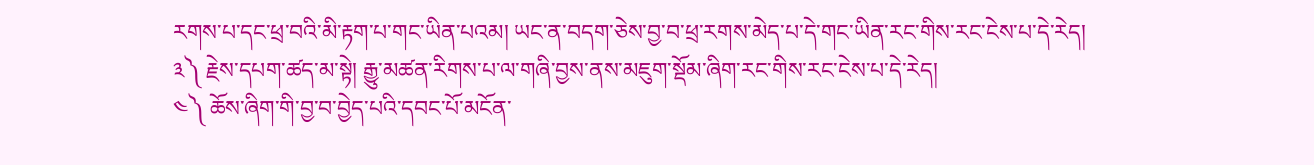རགས་པ་དང་ཕྲ་བའི་མི་རྟག་པ་གང་ཡིན་པའམ། ཡང་ན་བདག་ཅེས་བྱ་བ་ཕྲ་རགས་མེད་པ་དེ་གང་ཡིན་རང་གིས་རང་ངེས་པ་དེ་རེད།
༣༽ རྗེས་དཔག་ཚད་མ་སྟེ། རྒྱུ་མཚན་རིགས་པ་ལ་གཞི་བྱས་ནས་མཇུག་སྡོམ་ཞིག་རང་གིས་རང་ངེས་པ་དེ་རེད།
༤༽ ཆོས་ཞིག་གི་བྱ་བ་བྱེད་པའི་དབང་པོ་མངོན་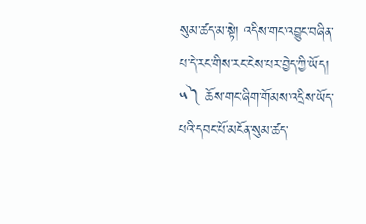སུམ་ཚད་མ་སྟེ། འདིས་གང་འབྱུང་བཞིན་པ་དེ་རང་གིས་རང་ངེས་པར་བྱེད་ཀྱི་ཡོད།
༥༽ ཆོས་གང་ཞིག་གོམས་འདྲིས་ཡོད་པའི་དབང་པོ་མངོན་སུམ་ཚད་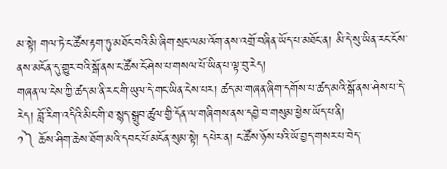མ་སྟེ། གལ་ཏེ་ང་ཚོས་རྟག་ཏུ་མཐོང་བའི་མི་ཞིག་སྲང་ལམ་འོག་ནས་འགྲོ་བཞིན་ཡོད་པ་མཐོང་ན། མི་དེ་སུ་ཡིན་རང་ངོས་ནས་མངོན་དུ་གྱུར་བའི་སྒོ་ནས་ང་ཚོས་ངོ་ཤེས་པ་གསལ་པོ་ཡིན་པ་ལྟ་བུ་རེད།
གཞན་ལ་ངེས་ཀྱི་ཚད་མ་ནི་རང་གི་ཡུལ་དེ་གང་ཡིན་ངེས་པར། ཚད་མ་གཞན་ཞིག་དགོས་པ་ཚད་མའི་སྒོ་ནས་ཤེས་པ་དེ་རེད། བློ་རིག་འདིའི་མིང་གི་ཐ་སྙད་སྒྲུབ་ཚུལ་གྱི་དོན་ལ་གཞིགས་ནས་དབྱེ་བ་གསུམ་ཕྱེས་ཡོད་པ་ནི།
༡༽ ཆོས་ཤིག་ཆེས་ཐོག་མའི་དབང་པོ་མངོན་སུམ་སྟེ། དཔེར་ན། ང་ཚོས་ཉོས་པའི་ཡོ་བྱད་གསར་པ་བེད་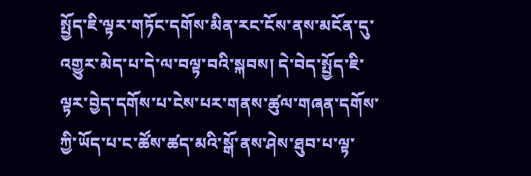སྤྱོད་ཇི་ལྟར་གཏོང་དགོས་མིན་རང་ངོས་ནས་མངོན་དུ་འགྱུར་མེད་པ་དེ་ལ་བལྟ་བའི་སྐབས། དེ་བེད་སྤྱོད་ཇི་ལྟར་བྱེད་དགོས་པ་ངེས་པར་གནས་ཚུལ་གཞན་དགོས་ཀྱི་ཡོད་པ་ང་ཚོས་ཚད་མའི་སྒོ་ནས་ཤེས་ཐུབ་པ་ལྟ་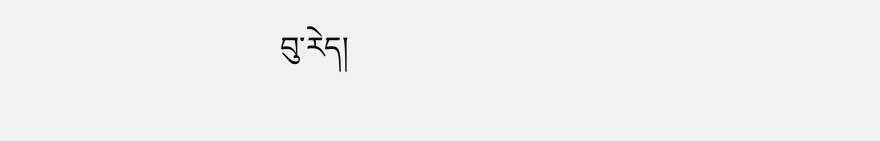བུ་རེད།